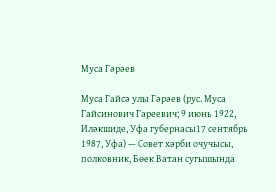Муса Гәрәев

Муса Гайсә улы Гәрәев (рус. Муса Гайсинович Гареевич; 9 июнь 1922, Иләкшиде, Уфа губернасы17 сентябрь 1987, Уфа) — Совет хәрби очучысы, полковник, Бөек Ватан сугышында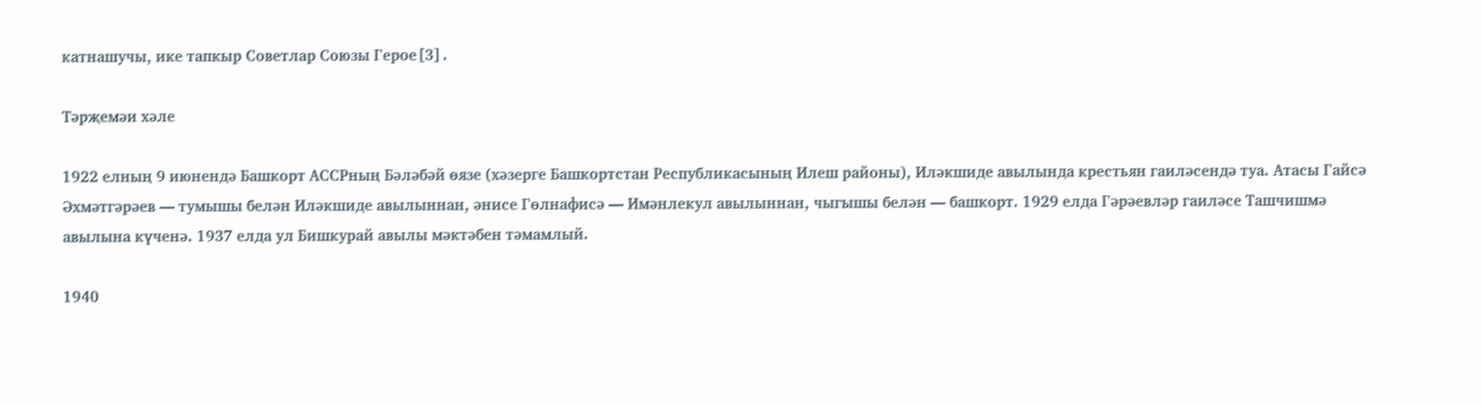катнашучы, ике тапкыр Советлар Союзы Герое[3].

Тәрҗемәи хәле

1922 елның 9 июнендә Башкорт АССРның Бәләбәй өязе (хәзерге Башкортстан Республикасының Илеш районы), Иләкшиде авылында крестьян гаиләсендә туа. Атасы Гайсә Әхмәтгәрәев — тумышы белән Иләкшиде авылыннан, әнисе Гөлнафисә — Имәнлекул авылыннан, чыгышы белән — башкорт. 1929 елда Гәрәевләр гаиләсе Ташчишмә авылына күченә. 1937 елда ул Бишкурай авылы мәктәбен тәмамлый.

1940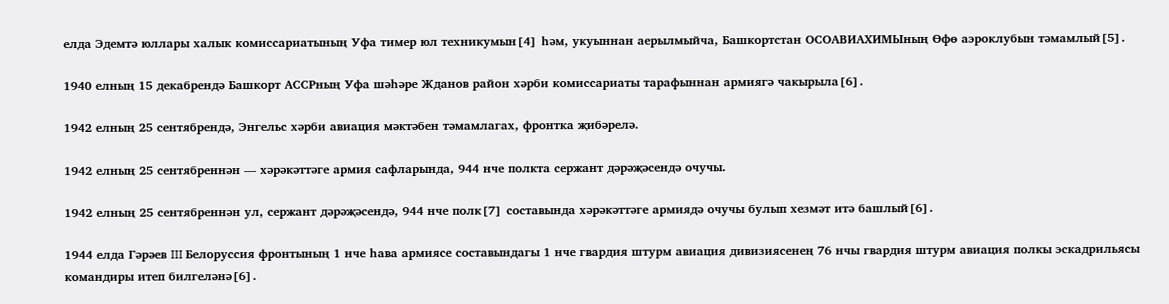елда Эдемтә юллары халык комиссариатының Уфа тимер юл техникумын[4] һәм, укуыннан аерылмыйча, Башкортстан ОСОАВИАХИМЫның Өфө аэроклубын тәмамлый[5].

1940 елның 15 декабрендә Башкорт АССРның Уфа шәһәре Жданов район хәрби комиссариаты тарафыннан армиягә чакырыла[6].

1942 елның 25 сентябрендә, Энгельс хәрби авиация мәктәбен тәмамлагаx, фронтка җибәрелә.

1942 елның 25 сентябреннән — хәрәкәттәге армия сафларында, 944 нче полкта сержант дәрәҗәсендә очучы.

1942 елның 25 сентябреннән ул, сержант дәрәҗәсендә, 944 нче полк[7] составында хәрәкәттәге армиядә очучы булып хезмәт итә башлый[6].

1944 елда Гәрәев III Белоруссия фронтының 1 нче һава армиясе составындагы 1 нче гвардия штурм авиация дивизиясенең 76 нчы гвардия штурм авиация полкы эскадрильясы командиры итеп билгеләнә[6].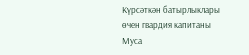Күрсәткән батырлыклары өчен гвардия капитаны Муса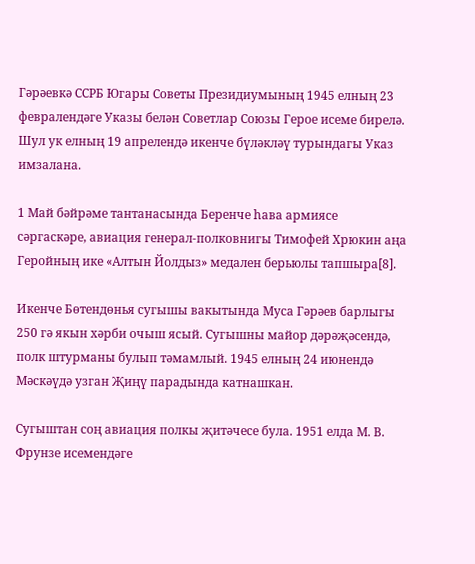Гәрәевкә ССРБ Югары Советы Президиумының 1945 елның 23 февралендәге Указы белән Советлар Союзы Герое исеме бирелә. Шул ук елның 19 апрелендә икенче бүләкләү турындагы Указ имзалана.

1 Май бәйрәме тантанасында Беренче һава армиясе сәргаскәре, авиация генерал-полковнигы Тимофей Хрюкин аңа Геройның ике «Алтын Йолдыз» медален берьюлы тапшыра[8].

Икенче Бөтендөнья сугышы вакытында Муса Гәрәев барлыгы 250 гә якын хәрби очыш ясый. Сугышны майор дәрәҗәсендә, полк штурманы булып тәмамлый. 1945 елның 24 июнендә Мәскәүдә узган Җиңү парадында катнашкан.

Сугыштан соң авиация полкы җитәчесе була. 1951 елда М. В. Фрунзе исемендәге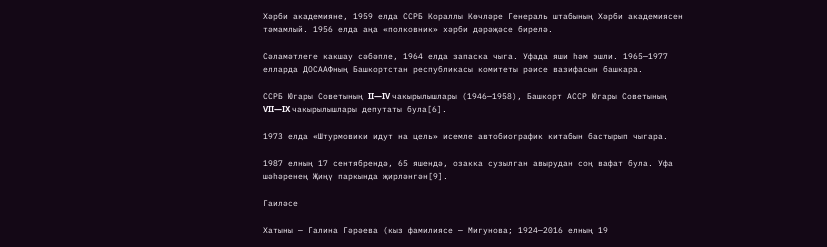Хәрби академияне, 1959 елда ССРБ Кораллы Көчләре Генераль штабының Хәрби академиясен тәмамлый. 1956 елда аңа «полковник» хәрби дәрәҗәсе бирелә.

Сәламәтлеге какшау сәбәпле, 1964 елда запаска чыга. Уфада яши һәм эшли. 1965—1977 елларда ДОСААФның Башкортстан республикасы комитеты рәисе вазифасын башкара.

ССРБ Югары Советының II—IV чакырылышлары (1946—1958), Башкорт АССР Югары Советының VII—IX чакырылышлары депутаты була[6].

1973 елда «Штурмовики идут на цель» исемле автобиографик китабын бастырып чыгара.

1987 елның 17 сентябрендә, 65 яшендә, озакка сузылган авырудан соң вафат була. Уфа шәһәренең Җиңү паркында җирләнгән[9].

Гаиләсе

Хатыны — Галина Гәрәева (кыз фамилиясе — Мигунова; 1924—2016 елның 19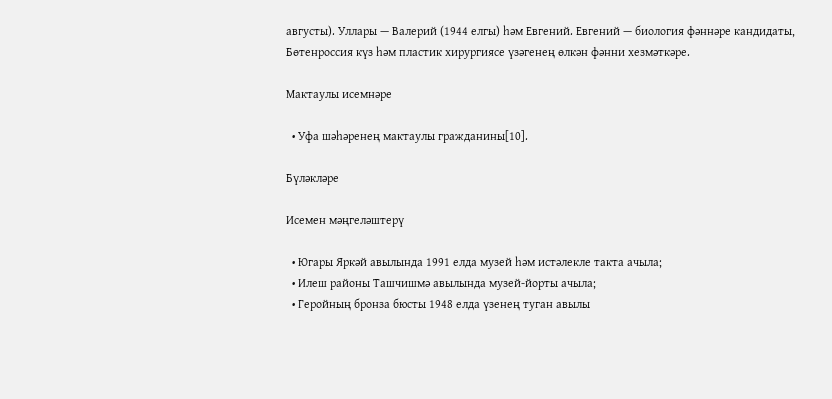августы). Уллары — Валерий (1944 елгы) һәм Евгений. Евгений — биология фәннәре кандидаты, Бөтенроссия күз һәм пластик хирургиясе үзәгенең өлкән фәнни хезмәткәре.

Мактаулы исемнәре

  • Уфа шәһәренең мактаулы гражданины[10].

Бүләкләре

Исемен мәңгеләштерү

  • Югары Яркәй авылында 1991 елда музей һәм истәлекле такта ачыла;
  • Илеш районы Ташчишмә авылында музей-йорты ачыла;
  • Геройның бронза бюсты 1948 елда үзенең туган авылы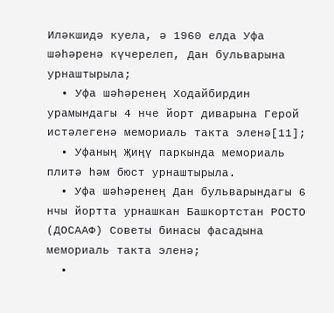Иләкшидә куела, ә 1960 елда Уфа шәһәренә күчерелеп, Дан бульварына урнаштырыла;
  • Уфа шәһәренең Ходайбирдин урамындагы 4 нче йорт диварына Герой истәлегенә мемориаль такта эленә[11];
  • Уфаның Җиңү паркында мемориаль плитә һәм бюст урнаштырыла.
  • Уфа шәһәренең Дан бульварындагы 6 нчы йортта урнашкан Башкортстан РОСТО (ДОСААФ) Советы бинасы фасадына мемориаль такта эленә;
  •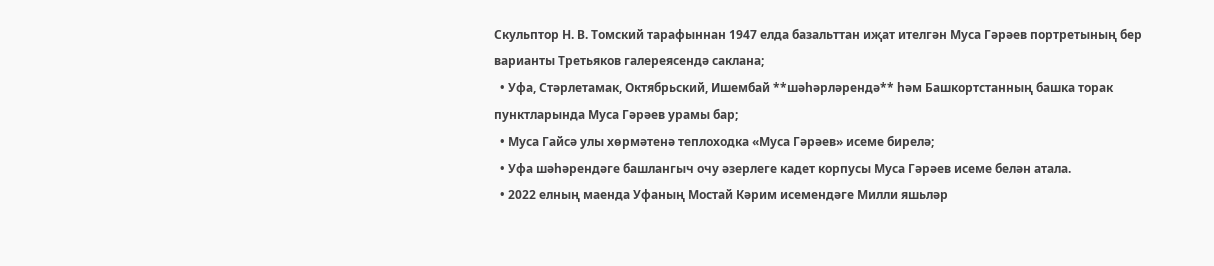Скульптор Н. В. Томский тарафыннан 1947 елда базальттан иҗат ителгән Муса Гәрәев портретының бер варианты Третьяков галереясендә саклана;
  • Уфа, Стәрлетамак, Октябрьский, Ишембай **шәһәрләрендә** һәм Башкортстанның башка торак пунктларында Муса Гәрәев урамы бар;
  • Муса Гайсә улы хөрмәтенә теплоходка «Муса Гәрәев» исеме бирелә;
  • Уфа шәһәрендәге башлангыч очу әзерлеге кадет корпусы Муса Гәрәев исеме белән атала.
  • 2022 елның маенда Уфаның Мостай Кәрим исемендәге Милли яшьләр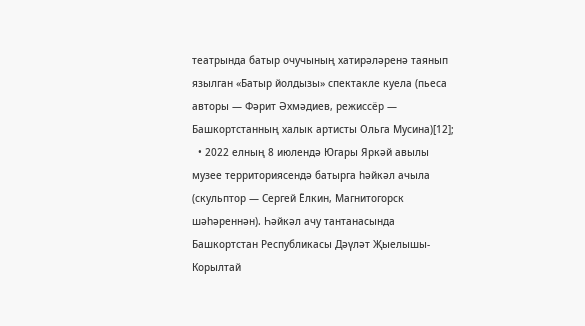театрында батыр очучының хатирәләренә таянып язылган «Батыр йолдызы» спектакле куела (пьеса авторы ― Фәрит Әхмәдиев, режиссёр — Башкортстанның халык артисты Ольга Мусина)[12];
  • 2022 елның 8 июлендә Югары Яркәй авылы музее территориясендә батырга һәйкәл ачыла (скульптор ― Сергей Ёлкин, Магнитогорск шәһәреннән). Һәйкәл ачу тантанасында Башкортстан Республикасы Дәүләт Җыелышы-Корылтай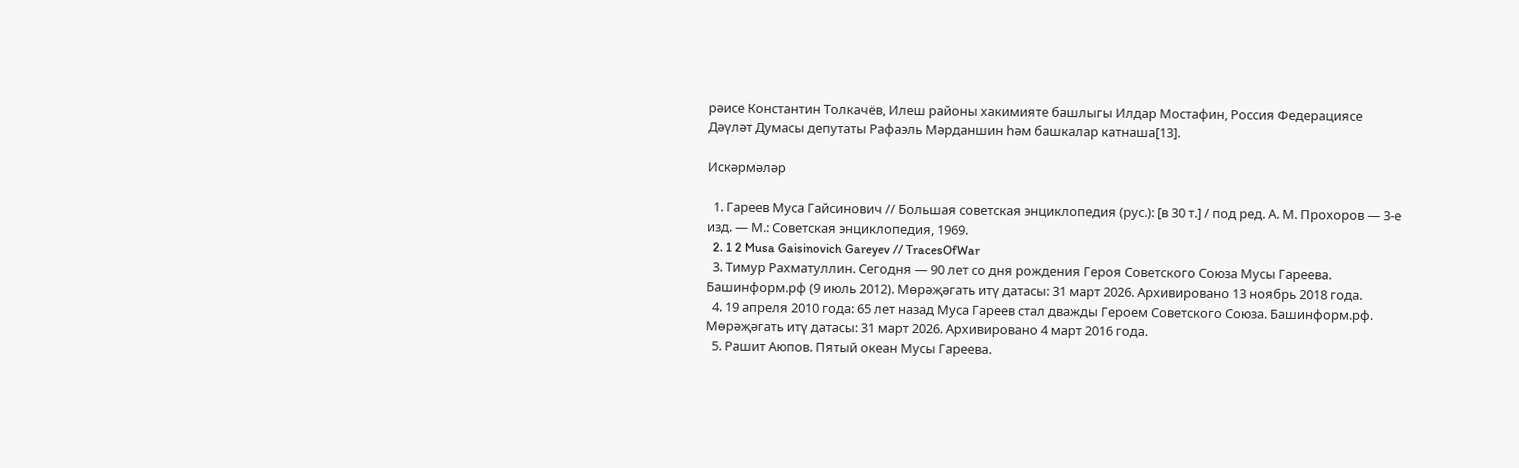рәисе Константин Толкачёв, Илеш районы хакимияте башлыгы Илдар Мостафин, Россия Федерациясе Дәүләт Думасы депутаты Рафаэль Мәрданшин һәм башкалар катнаша[13].

Искәрмәләр

  1. Гареев Муса Гайсинович // Большая советская энциклопедия (рус.): [в 30 т.] / под ред. А. М. Прохоров — 3-е изд. — М.: Советская энциклопедия, 1969.
  2. 1 2 Musa Gaisinovich Gareyev // TracesOfWar
  3. Тимур Рахматуллин. Сегодня — 90 лет со дня рождения Героя Советского Союза Мусы Гареева. Башинформ.рф (9 июль 2012). Мөрәҗәгать итү датасы: 31 март 2026. Архивировано 13 ноябрь 2018 года.
  4. 19 апреля 2010 года: 65 лет назад Муса Гареев стал дважды Героем Советского Союза. Башинформ.рф. Мөрәҗәгать итү датасы: 31 март 2026. Архивировано 4 март 2016 года.
  5. Рашит Аюпов. Пятый океан Мусы Гареева.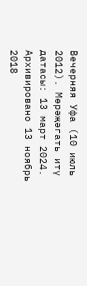Вечерняя Уфа (10 июль 2012). Мөрәҗәгать итү датасы: 13 март 2024. Архивировано 13 ноябрь 2018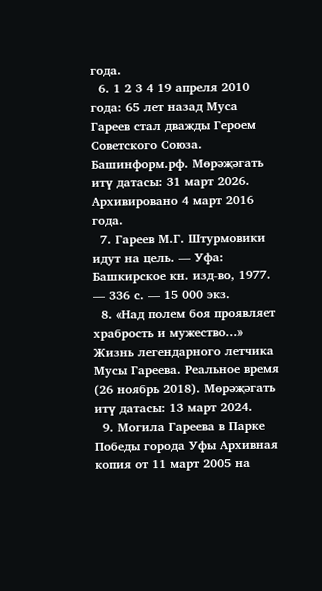года.
  6. 1 2 3 4 19 апреля 2010 года: 65 лет назад Муса Гареев стал дважды Героем Советского Союза. Башинформ.рф. Мөрәҗәгать итү датасы: 31 март 2026. Архивировано 4 март 2016 года.
  7. Гареев М.Г. Штурмовики идут на цель. — Уфа: Башкирское кн. изд-во, 1977. — 336 с. — 15 000 экз.
  8. «Над полем боя проявляет храбрость и мужество...» Жизнь легендарного летчика Мусы Гареева. Реальное время (26 ноябрь 2018). Мөрәҗәгать итү датасы: 13 март 2024.
  9. Могила Гареева в Парке Победы города Уфы Архивная копия от 11 март 2005 на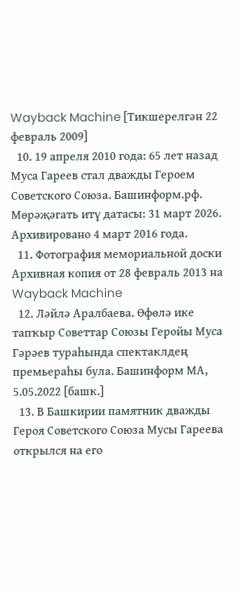Wayback Machine [Тикшерелгән 22 февраль 2009]
  10. 19 апреля 2010 года: 65 лет назад Муса Гареев стал дважды Героем Советского Союза. Башинформ.рф. Мөрәҗәгать итү датасы: 31 март 2026. Архивировано 4 март 2016 года.
  11. Фотография мемориальной доски Архивная копия от 28 февраль 2013 на Wayback Machine
  12. Ләйлә Аралбаева. Өфөлә ике тапҡыр Советтар Союзы Геройы Муса Гәрәев тураһында спектаклдең премьераһы була. Башинформ МА, 5.05.2022 [башк.]
  13. В Башкирии памятник дважды Героя Советского Союза Мусы Гареева открылся на его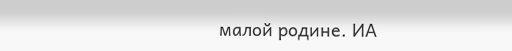малой родине. ИА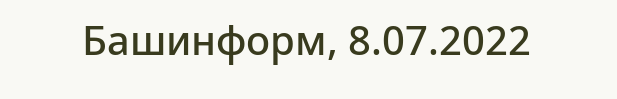Башинформ, 8.07.2022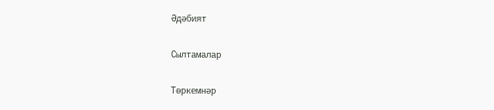Әдәбият

Сылтамалар

Төркемнәр